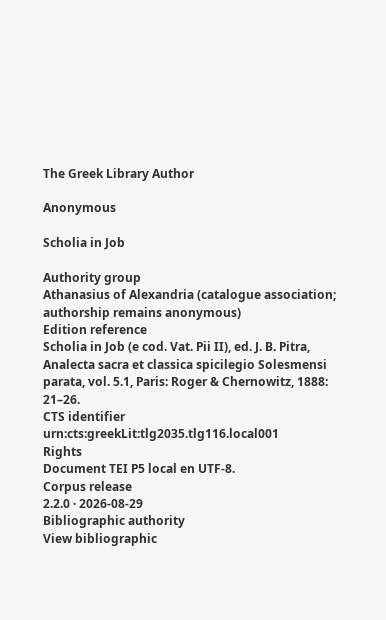The Greek Library Author

Anonymous

Scholia in Job

Authority group
Athanasius of Alexandria (catalogue association; authorship remains anonymous)
Edition reference
Scholia in Job (e cod. Vat. Pii II), ed. J. B. Pitra, Analecta sacra et classica spicilegio Solesmensi parata, vol. 5.1, Paris: Roger & Chernowitz, 1888: 21–26.
CTS identifier
urn:cts:greekLit:tlg2035.tlg116.local001
Rights
Document TEI P5 local en UTF-8.
Corpus release
2.2.0 · 2026-08-29
Bibliographic authority
View bibliographic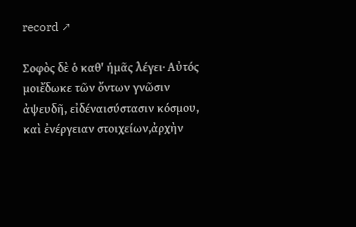record ↗

Σοφὸς δὲ ὁ καθ' ἡμᾶς λέγει· Αὐτός μοιἔδωκε τῶν ὄντων γνῶσιν ἀψευδῆ, εἰδέναισύστασιν κόσμου, καὶ ἐνέργειαν στοιχείων,ἀρχὴν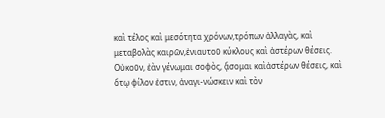καὶ τέλος καὶ μεσότητα χρόνων,τρόπων ἀλλαγὰς, καὶ μεταβολὰς καιρῶν,ἐνιαυτοῦ κύκλους καὶ ἀστέρων θέσεις. Οὐκοῦν, ἐὰν γένωμαι σοφὸς, ᾄσομαι καὶἀστέρων θέσεις, καὶ ὅτῳ φίλον ἐστιν, ἀναγι-νώσκειν καὶ τὸν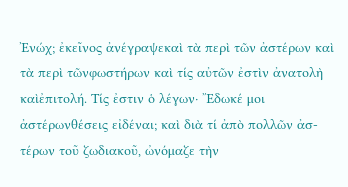Ἐνώχ; ἐκεῖνος ἀνέγραψεκαὶ τὰ περὶ τῶν ἀστέρων καὶ τὰ περὶ τῶνφωστήρων καὶ τίς αὐτῶν ἐστὶν ἀνατολὴ καὶἐπιτολή. Τίς ἐστιν ὁ λέγων· Ἔδωκέ μοι ἀστέρωνθέσεις εἰδέναι; καὶ διὰ τί ἀπὸ πολλῶν ἀσ-τέρων τοῦ ζωδιακοῦ, ὠνόμαζε τὴν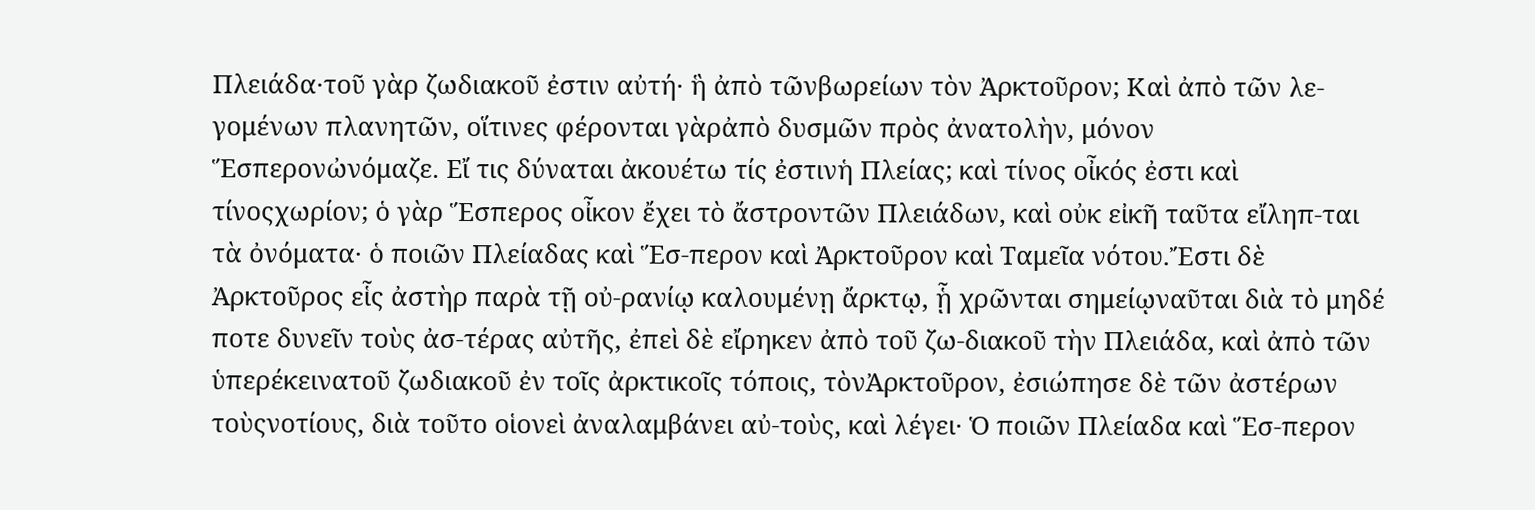Πλειάδα·τοῦ γὰρ ζωδιακοῦ ἐστιν αὐτή· ἣ ἀπὸ τῶνβωρείων τὸν Ἀρκτοῦρον; Καὶ ἀπὸ τῶν λε-γομένων πλανητῶν, οἵτινες φέρονται γὰρἀπὸ δυσμῶν πρὸς ἀνατολὴν, μόνον Ἕσπερονὠνόμαζε. Εἴ τις δύναται ἀκουέτω τίς ἐστινἡ Πλείας; καὶ τίνος οἶκός ἐστι καὶ τίνοςχωρίον; ὁ γὰρ Ἕσπερος οἶκον ἔχει τὸ ἄστροντῶν Πλειάδων, καὶ οὐκ εἰκῆ ταῦτα εἴληπ-ται τὰ ὀνόματα· ὁ ποιῶν Πλείαδας καὶ Ἕσ-περον καὶ Ἀρκτοῦρον καὶ Ταμεῖα νότου.Ἔστι δὲ Ἀρκτοῦρος εἷς ἀστὴρ παρὰ τῇ οὐ-ρανίῳ καλουμένῃ ἄρκτῳ, ᾗ χρῶνται σημείῳναῦται διὰ τὸ μηδέ ποτε δυνεῖν τοὺς ἀσ-τέρας αὐτῆς, ἐπεὶ δὲ εἴρηκεν ἀπὸ τοῦ ζω-διακοῦ τὴν Πλειάδα, καὶ ἀπὸ τῶν ὑπερέκεινατοῦ ζωδιακοῦ ἐν τοῖς ἀρκτικοῖς τόποις, τὸνἈρκτοῦρον, ἐσιώπησε δὲ τῶν ἀστέρων τοὺςνοτίους, διὰ τοῦτο οἱονεὶ ἀναλαμβάνει αὐ-τοὺς, καὶ λέγει· Ὁ ποιῶν Πλείαδα καὶ Ἕσ-περον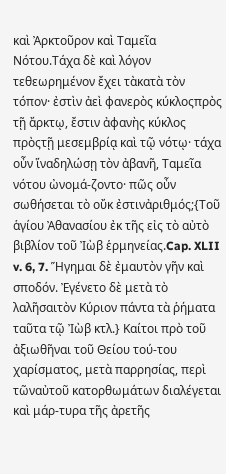καὶ Ἀρκτοῦρον καὶ Ταμεῖα Νότου.Τάχα δὲ καὶ λόγον τεθεωρημένον ἔχει τὰκατὰ τὸν τόπον· ἐστὶν ἀεὶ φανερὸς κύκλοςπρὸς τῇ ἄρκτῳ, ἔστιν ἀφανὴς κύκλος πρὸςτῇ μεσεμβρίᾳ καὶ τῷ νότῳ· τάχα οὖν ἵναδηλώσῃ τὸν ἀβανῆ, Ταμεῖα νότου ὠνομά-ζοντο· πῶς οὖν σωθήσεται τὸ οὔκ ἐστινἀριθμός;{Τοῦ ἁγίου Ἀθανασίου ἐκ τῆς εἰς τὸ αὐτὸ βιβλίον τοῦ Ἰὼβ ἑρμηνείας.Cap. XLII v. 6, 7. Ἥγημαι δὲ ἐμαυτὸν γῆν καὶ σποδόν. Ἐγένετο δὲ μετὰ τὸ λαλῆσαιτὸν Κύριον πάντα τὰ ῥήματα ταῦτα τῷ Ἰὼβ κτλ.} Καίτοι πρὸ τοῦ ἀξιωθῆναι τοῦ Θείου τού-του χαρίσματος, μετὰ παρρησίας, περὶ τῶναὐτοῦ κατορθωμάτων διαλέγεται καὶ μάρ-τυρα τῆς ἀρετῆς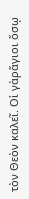τὸν Θεὸν καλεῖ. Οἱ γὰρἅγιοι ὅσῳ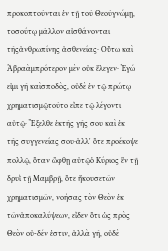προκοπτοῦνται ἐν τῇ τοῦ Θεοῦγνώμῃ, τοσούτῳ μᾶλλον αἰσθάνονται τῆςἀνθρωπίνης ἀσθενείας· Οὕτω καὶ Ἁβραὰμπρότερον μὲν οὐκ ἔλεγεν· Ἐγώ εἰμι γῆ καὶσποδὸς, οὐδὲ ἐν τῷ πρώτῳ χρηματισμῷτοῦτο εἶπε τῷ λέγοντι αὐτῷ· Ἔξελθε ἐκτῆς γῆς σου καὶ ἐκ τῆς συγγενείας σου·ἀλλ' ὅτε προέκοψε πολλῷ, ὅταν ὤφθῃ αὐτῷὁ Κύριος ἓν τῇ δρυῒ τῇ Μαμβρῇ, ὅτε ἤκουσετῶν χρηματισμῶν, νοήσας τὸν Θεὸν ἐκ τῶνἀποκαλύψεων, εἶδεν ὅτι ὡς πρὸς Θεὸν οὐ-δέν ἐστιν, ἀλλὰ γῆ, οὐδὲ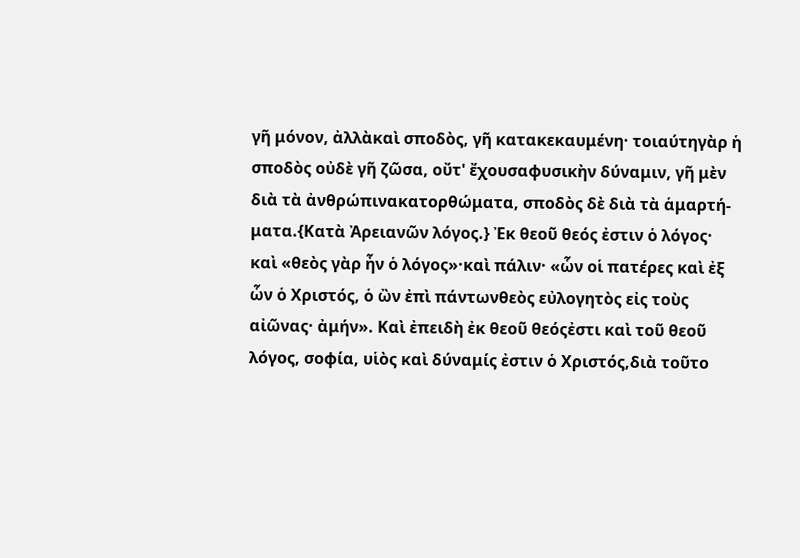γῆ μόνον, ἀλλὰκαὶ σποδὸς, γῆ κατακεκαυμένη· τοιαύτηγὰρ ἡ σποδὸς οὐδὲ γῆ ζῶσα, οὔτ' ἔχουσαφυσικὴν δύναμιν, γῆ μὲν διὰ τὰ ἀνθρώπινακατορθώματα, σποδὸς δὲ διὰ τὰ ἁμαρτή-ματα.{Κατὰ Ἀρειανῶν λόγος.} Ἐκ θεοῦ θεός ἐστιν ὁ λόγος· καὶ «θεὸς γὰρ ἦν ὁ λόγος»·καὶ πάλιν· «ὧν οἱ πατέρες καὶ ἐξ ὧν ὁ Χριστός, ὁ ὢν ἐπὶ πάντωνθεὸς εὐλογητὸς εἰς τοὺς αἰῶνας· ἀμήν». Καὶ ἐπειδὴ ἐκ θεοῦ θεόςἐστι καὶ τοῦ θεοῦ λόγος, σοφία, υἱὸς καὶ δύναμίς ἐστιν ὁ Χριστός,διὰ τοῦτο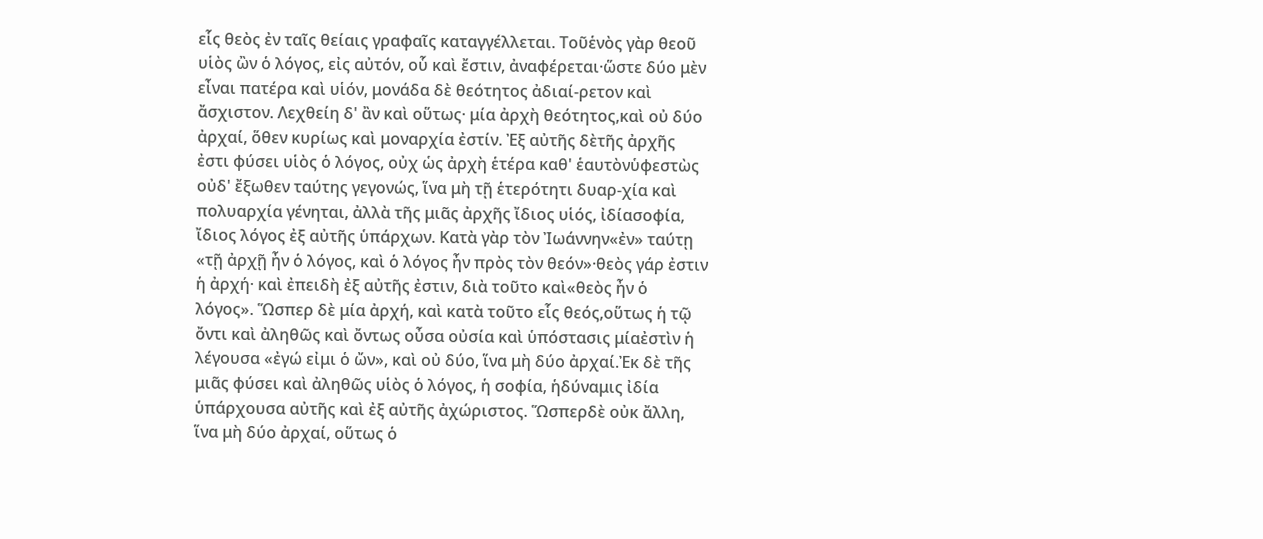εἷς θεὸς ἐν ταῖς θείαις γραφαῖς καταγγέλλεται. Τοῦἑνὸς γὰρ θεοῦ υἱὸς ὢν ὁ λόγος, εἰς αὐτόν, οὗ καὶ ἔστιν, ἀναφέρεται·ὥστε δύο μὲν εἶναι πατέρα καὶ υἱόν, μονάδα δὲ θεότητος ἀδιαί-ρετον καὶ ἄσχιστον. Λεχθείη δ' ἂν καὶ οὕτως· μία ἀρχὴ θεότητος,καὶ οὐ δύο ἀρχαί, ὅθεν κυρίως καὶ μοναρχία ἐστίν. Ἐξ αὐτῆς δὲτῆς ἀρχῆς ἐστι φύσει υἱὸς ὁ λόγος, οὐχ ὡς ἀρχὴ ἑτέρα καθ' ἑαυτὸνὑφεστὼς οὐδ' ἔξωθεν ταύτης γεγονώς, ἵνα μὴ τῇ ἑτερότητι δυαρ-χία καὶ πολυαρχία γένηται, ἀλλὰ τῆς μιᾶς ἀρχῆς ἴδιος υἱός, ἰδίασοφία, ἴδιος λόγος ἐξ αὐτῆς ὑπάρχων. Κατὰ γὰρ τὸν Ἰωάννην«ἐν» ταύτῃ «τῇ ἀρχῇ ἦν ὁ λόγος, καὶ ὁ λόγος ἦν πρὸς τὸν θεόν»·θεὸς γάρ ἐστιν ἡ ἀρχή· καὶ ἐπειδὴ ἐξ αὐτῆς ἐστιν, διὰ τοῦτο καὶ«θεὸς ἦν ὁ λόγος». Ὥσπερ δὲ μία ἀρχή, καὶ κατὰ τοῦτο εἷς θεός,οὕτως ἡ τῷ ὄντι καὶ ἀληθῶς καὶ ὄντως οὖσα οὐσία καὶ ὑπόστασις μίαἐστὶν ἡ λέγουσα «ἐγώ εἰμι ὁ ὤν», καὶ οὐ δύο, ἵνα μὴ δύο ἀρχαί.Ἐκ δὲ τῆς μιᾶς φύσει καὶ ἀληθῶς υἱὸς ὁ λόγος, ἡ σοφία, ἡδύναμις ἰδία ὑπάρχουσα αὐτῆς καὶ ἐξ αὐτῆς ἀχώριστος. Ὥσπερδὲ οὐκ ἄλλη, ἵνα μὴ δύο ἀρχαί, οὕτως ὁ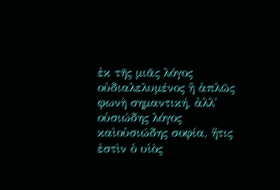ἐκ τῆς μιᾶς λόγος οὐδιαλελυμένος ἢ ἁπλῶς φωνὴ σημαντική, ἀλλ' οὐσιώδης λόγος καὶοὐσιώδης σοφία, ἥτις ἐστὶν ὁ υἱὸς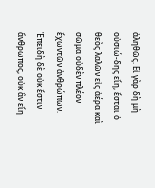ἀληθῶς. Εἰ γὰρ δὴ μὴ οὐσιώ-δης εἴη, ἔσται ὁ θεὸς λαλῶν εἰς ἀέρα καὶ σῶμα οὐδὲν πλέον ἔχωντῶν ἀνθρώπων. Ἐπειδὴ δὲ οὐκ ἔστιν ἄνθρωπος, οὐκ ἂν εἴη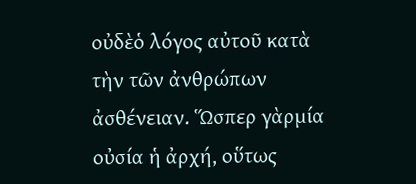οὐδὲὁ λόγος αὐτοῦ κατὰ τὴν τῶν ἀνθρώπων ἀσθένειαν. Ὥσπερ γὰρμία οὐσία ἡ ἀρχή, οὕτως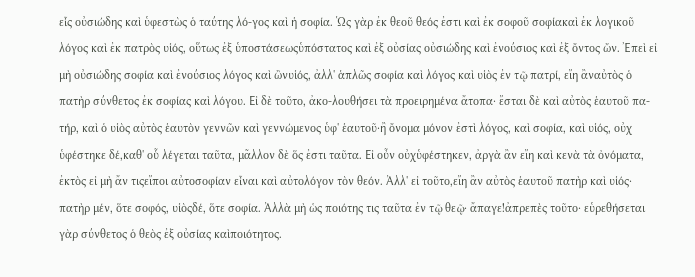εἷς οὐσιώδης καὶ ὑφεστὼς ὁ ταύτης λό-γος καὶ ἡ σοφία. Ὡς γὰρ ἐκ θεοῦ θεός ἐστι καὶ ἐκ σοφοῦ σοφίακαὶ ἐκ λογικοῦ λόγος καὶ ἐκ πατρὸς υἱός, οὕτως ἐξ ὑποστάσεωςὑπόστατος καὶ ἐξ οὐσίας οὐσιώδης καὶ ἐνούσιος καὶ ἐξ ὄντος ὤν. Ἐπεὶ εἰ μὴ οὐσιώδης σοφία καὶ ἐνούσιος λόγος καὶ ὢνυἱός, ἀλλ' ἁπλῶς σοφία καὶ λόγος καὶ υἱὸς ἐν τῷ πατρί, εἴη ἂναὐτὸς ὁ πατὴρ σύνθετος ἐκ σοφίας καὶ λόγου. Εἰ δὲ τοῦτο, ἀκο-λουθήσει τὰ προειρημένα ἄτοπα· ἔσται δὲ καὶ αὐτὸς ἑαυτοῦ πα-τήρ, καὶ ὁ υἱὸς αὐτὸς ἑαυτὸν γεννῶν καὶ γεννώμενος ὑφ' ἑαυτοῦ·ἢ ὄνομα μόνον ἐστὶ λόγος, καὶ σοφία, καὶ υἱός, οὐχ ὑφέστηκε δέ,καθ' οὗ λέγεται ταῦτα, μᾶλλον δὲ ὅς ἐστι ταῦτα. Εἰ οὖν οὐχὑφέστηκεν, ἀργὰ ἂν εἴη καὶ κενὰ τὰ ὀνόματα, ἐκτὸς εἰ μὴ ἄν τιςεἴποι αὐτοσοφίαν εἶναι καὶ αὐτολόγον τὸν θεόν. Ἀλλ' εἰ τοῦτο,εἴη ἂν αὐτὸς ἑαυτοῦ πατὴρ καὶ υἱός· πατὴρ μέν, ὅτε σοφός, υἱὸςδέ, ὅτε σοφία. Ἀλλὰ μὴ ὡς ποιότης τις ταῦτα ἐν τῷ θεῷ· ἄπαγε!ἀπρεπὲς τοῦτο· εὑρεθήσεται γὰρ σύνθετος ὁ θεὸς ἐξ οὐσίας καὶποιότητος.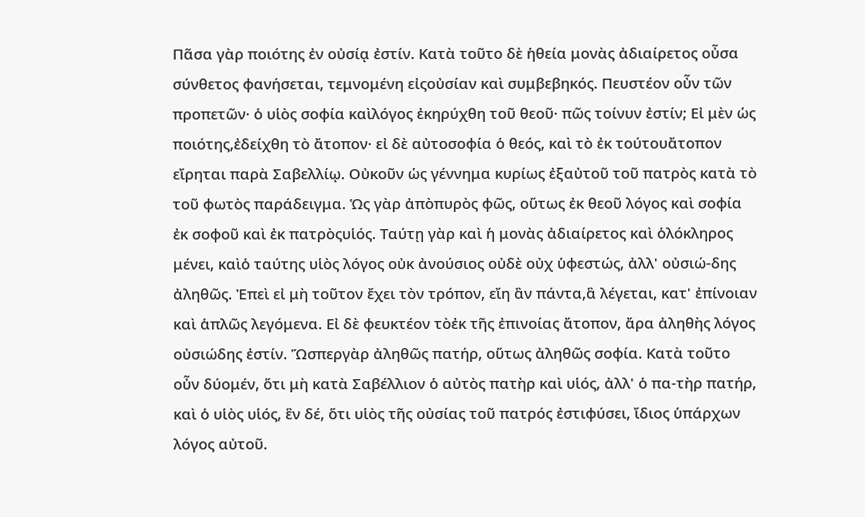Πᾶσα γὰρ ποιότης ἐν οὐσίᾳ ἐστίν. Κατὰ τοῦτο δὲ ἡθεία μονὰς ἀδιαίρετος οὖσα σύνθετος φανήσεται, τεμνομένη εἰςοὐσίαν καὶ συμβεβηκός. Πευστέον οὖν τῶν προπετῶν· ὁ υἱὸς σοφία καὶλόγος ἐκηρύχθη τοῦ θεοῦ· πῶς τοίνυν ἐστίν; Εἰ μὲν ὡς ποιότης,ἐδείχθη τὸ ἄτοπον· εἰ δὲ αὐτοσοφία ὁ θεός, καὶ τὸ ἐκ τούτουἄτοπον εἴρηται παρὰ Σαβελλίῳ. Οὐκοῦν ὡς γέννημα κυρίως ἐξαὐτοῦ τοῦ πατρὸς κατὰ τὸ τοῦ φωτὸς παράδειγμα. Ὡς γὰρ ἀπὸπυρὸς φῶς, οὕτως ἐκ θεοῦ λόγος καὶ σοφία ἐκ σοφοῦ καὶ ἐκ πατρὸςυἱός. Ταύτῃ γὰρ καὶ ἡ μονὰς ἀδιαίρετος καὶ ὁλόκληρος μένει, καὶὁ ταύτης υἱὸς λόγος οὐκ ἀνούσιος οὐδὲ οὐχ ὑφεστώς, ἀλλ' οὐσιώ-δης ἀληθῶς. Ἐπεὶ εἰ μὴ τοῦτον ἔχει τὸν τρόπον, εἴη ἂν πάντα,ἃ λέγεται, κατ' ἐπίνοιαν καὶ ἁπλῶς λεγόμενα. Εἰ δὲ φευκτέον τὸἐκ τῆς ἐπινοίας ἄτοπον, ἄρα ἀληθὴς λόγος οὐσιώδης ἐστίν. Ὥσπεργὰρ ἀληθῶς πατήρ, οὕτως ἀληθῶς σοφία. Κατὰ τοῦτο οὖν δύομέν, ὅτι μὴ κατὰ Σαβέλλιον ὁ αὐτὸς πατὴρ καὶ υἱός, ἀλλ' ὁ πα-τὴρ πατήρ, καὶ ὁ υἱὸς υἱός, ἓν δέ, ὅτι υἱὸς τῆς οὐσίας τοῦ πατρός ἐστιφύσει, ἴδιος ὑπάρχων λόγος αὐτοῦ.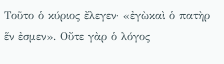Τοῦτο ὁ κύριος ἔλεγεν· «ἐγὼκαὶ ὁ πατὴρ ἕν ἐσμεν». Οὔτε γὰρ ὁ λόγος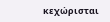κεχώρισται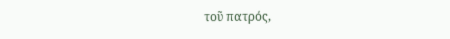τοῦ πατρός,